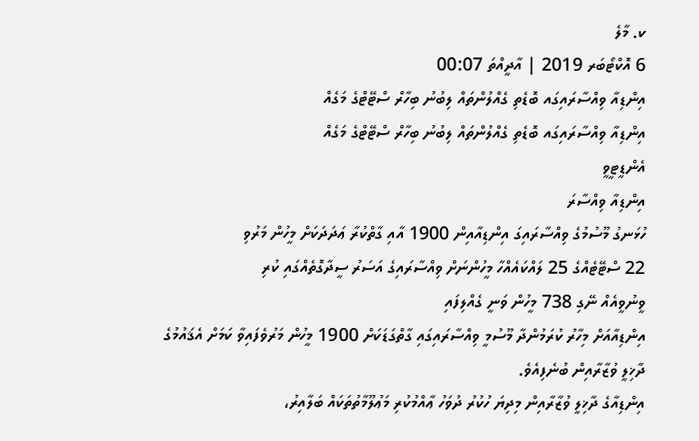ކ. މާލެ
6 އޮކްޓޯބަރ 2019 | އާދީއްތަ 00:07
އިންޑިއާ ވިއްސާރައިގައ ބޮޑެތި ގެއްލުންތައް ލިބުނު ބިހާރް ސްޓޭޓްގެ މަގެއް
އިންޑިއާ ވިއްސާރައިގައ ބޮޑެތި ގެއްލުންތައް ލިބުނު ބިހާރް ސްޓޭޓްގެ މަގެއް
އެންޑީޓީވީ
އިންޑިއާ ވިއްސާރަ
ހުޅަނގު މޫސުމުގެ ވިއްސާރައިގަ އިންޑިއާއިން 1900 އާއި ގާތްކުރާ ޢަދަދަކަށް މީހުން މަރުވި
22 ސްޓޭޓެއްގެ 25 ލައްކައެއްހާ މީހުންނަށް ވިއްސާރައިގެ އަސަރު ސީދާގޮތެއްގައި ކުރި
ވީނުވީއެއް ނޭގި 738 މީހުން ވަނީ ގެއްލިފައި
އިންޑިއާއަށް މިހާރު ކުރަމުންދާ މޫސުމީ ވިއްސާރައިގައި ގާތްގަޑަކަށް 1900 މީހުން މަރުވެފައިވާ ކަމަށް އެޤައުމުގެ ދާޚިލީ ވުޒާރާއިން ބުނެފިއެވެ.
އިންޑިއާގެ ދާޚިލީ ވުޒާރާއިން މިދިޔަ ހުކުރު ދުވަހު ޢާއްމުކުރި މަޢުލޫމާތުތަކައް ބަލާއިރު،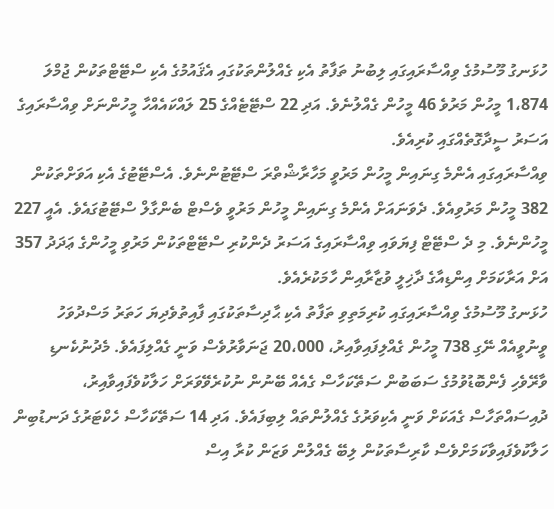ހުޅަނގު މޫސުމުގެ ވިއްސާރައިގައި ލިބުނު ތަފާތު އެކި ގެއްލުންތަކުގައި އެޤައުމުގެ އެކި ސްޓޭޓްތަކުން ޖުމްލަ 1،874 މީހުން މަރުވެ 46 މީހުން ގެއްލުނެވެ. އަދި 22 ސްޓޭޓެއްގެ 25 ލައްކައެއްހާ މީހުންނަށް ވިއްސާރައިގެ އަސަރު ސީދާގޮތެއްގައި ކުރިއެވެ.
ވިއްސާރައިގައި އެންމެ ގިނައިން މީހުން މަރުވީ މަހާރާޝްތްރަ ސްޓޭޓުންނެވެ. އެސްޓޭޓުގެ އެކި އަވަށްތަކުން 382 މީހުން މަރުވިއެވެ. ދެވަނައަށް އެންމެ ގިނައިން މީހުން މަރުވީ ވެސްޓް ބެންގާލް ސްޓޭޓުގައެވެ. އެއީ 227 މީހުންނެވެ. މި ދެ ސްޓޭޓް ފިޔަވައި ވިއްސާރައިގެ އަސަރު ދެންކުރި ސްޓޭޓްތަކުން މަރުވި މީހުންގެ ޢަދަދު 357 އަށް އަރާކަމަށް އިންޑިއާގެ ދާޚިލީ ވުޒާރާއިން ހާމަކުރެއެވެ.
ހުޅަނގު މޫސުމުގެ ވިއްސާރައިގައި ކުރިމަތިވި ތަފާތު އެކި ޙާދިސާތަކުގައި ފާއިތުވެދިޔަ ހަތަރު މަސްދުވަހު ވީނުވީއެއް ނޭގި 738 މީހުން ގެއްލިފައިވާއިރު، 20،000 ޖަނަވާރުވެސް ވަނީ ގެއްލިފައެވެ. މެދުނުކެނޑި ވާރޭވެހި ފެންބޮޑުވުމުގެ ސަބަބުން ސަތޭކަހާސް ގެއެއް ބޭނުން ނުކުރެވޭވަރަށް ހަލާކުވެފައިވާއިރު، ދުއިސައްތަހާސް ގެއަކަށް ވަނީ އެކިވަރުގެ ގެއްލުންތައް ލިބިފައެވެ. އަދި 14 ސަތޭކަހާސް ހެކްޓަރުގެ ދަނޑުބިން ހަލާކުވެފައިވާކަމަށްވެސް ކާރިސާތަކުން ލިބޭ ގެއްލުން ވަޒަން ކުރާ އިސް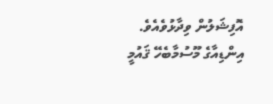އޮފިޝަލުން ވިދާޅުވެއެވެ.
އިންޑިއާގެ މޫސުމާބެހޭ ޤައުމީ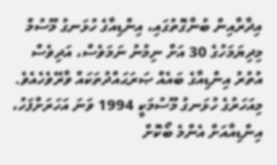އިދާރާއިން ބުނާގޮތުގައި، އިންޑިއާގެ ހުޅަނގު މޫސުމް މިދިޔަމަހުގެ 30 އަށް ނިމުނު ނަމަވެސް، އަދިވެސް އުތުރު އިންޑިއާގެ ބައެއް ޞަރަޙައްދުތަކައް ވާރޭވެހެއެވެ. މިއަހަރުގެ ހުޅަނގު މޫސުމަކީ 1994 ވަނަ އަހަރަށްފަހު، އިންޑިއާއަށް އެންމެ ބޯކޮށް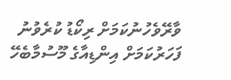ވާރޭވެހުނުކަމަށް ރިކޯޑު ކުރެވުނު ފަހަރުކަމަށް އިންޑިއާގެ މޫސުމާބެހޭ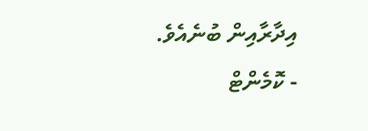އިދާރާއިން ބުނެއެވެ.
- ކޮމެންޓް